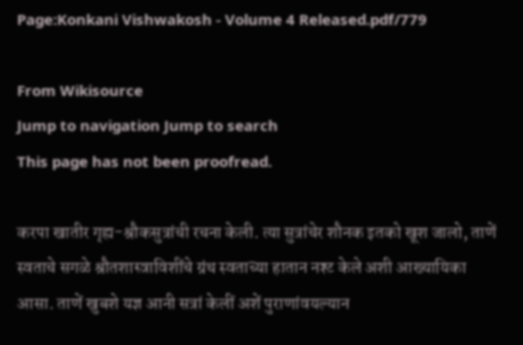Page:Konkani Vishwakosh - Volume 4 Released.pdf/779

From Wikisource
Jump to navigation Jump to search
This page has not been proofread.

करपा खातीर गृह्य-श्रौकसुत्रांची रचना केली. त्या सुत्रांचेर शौनक इतको खूश जालो, ताणें स्वताचे सगळे श्रौतशास्त्राविशींचे ग्रंथ स्वताच्या हातान नश्ट केले अशी आख्यायिका आसा. ताणें खुबशे यज्ञ आनी सत्रां केलीं अशें पुराणांवयल्यान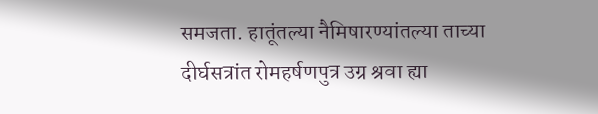समजता. हातूंतल्या नैमिषारण्यांतल्या ताच्या दीर्घसत्रांत रोमहर्षणपुत्र उग्र श्रवा ह्या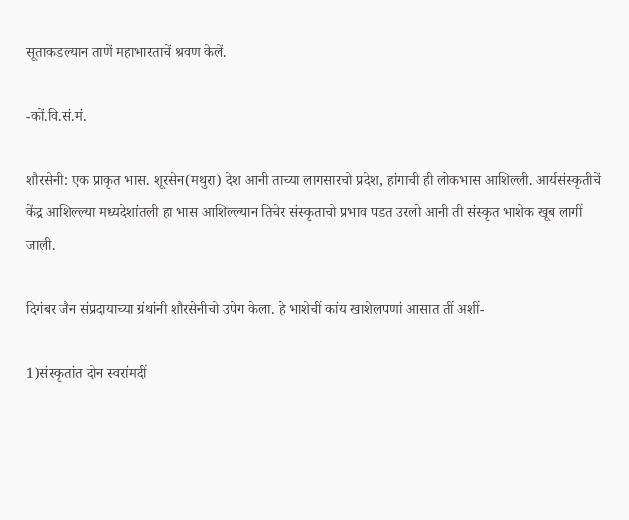सूताकडल्यान ताणें महाभारताचें श्रवण केलें.

-कों.वि.सं.मं.

शौरसेनी: एक प्राकृत भास. शूरसेन(मथुरा) देश आनी ताच्या लागसारचो प्रदेश, हांगाची ही लोकभास आशिल्ली. आर्यसंस्कृतीचें केंद्र आशिल्ल्या मध्यदेशांतली हा भास आशिल्ल्यान तिचेर संस्कृताचो प्रभाव पडत उरलो आनी ती संस्कृत भाशेक खूब लागीं जाली.

दिगंबर जैन संप्रदायाच्या ग्रंथांनी शौरसेनीचो उपेग केला. हे भाशेचीं कांय खाशेलपणां आसात तीं अशीं-

1)संस्कृतांत दोन स्वरांमदीं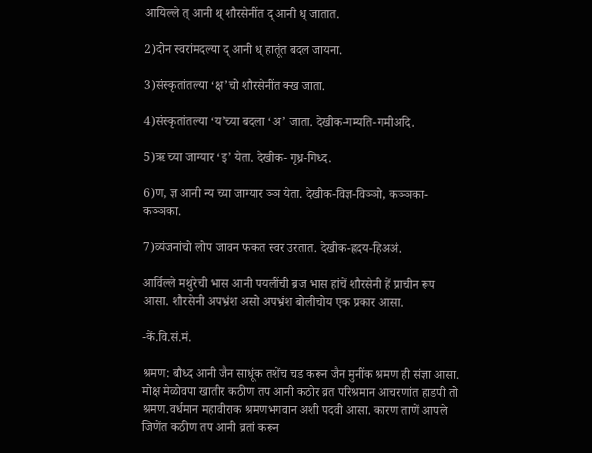आयिल्ले त् आनी थ् शौरसेनींत द् आनी ध् जातात.

2)दोन स्वरांमदल्या द् आनी ध् हातूंत बदल जायना.

3)संस्कृतांतल्या ‘क्ष’चो शौरसेनींत क्ख जाता.

4)संस्कृतांतल्या ‘य’च्या बदला ‘अ’ जाता. देखीक-गम्यति-गमीअदि.

5)ऋ च्या जाग्यार ‘इ’ येता. देखीक- गृध्र-गिध्द.

6)ण, ज्ञ आनी न्य च्या जाग्यार ञ्ञ येता. देखीक-विज्ञ-विञ्ञो, कञ्ञका-कञ्ञका.

7)व्यंजनांचो लोप जावन फकत स्वर उरतात. देखीक-ह्रदय-हिअअं.

आर्विल्ले मथुरेची भास आनी पयलींची ब्रज भास हांचें शौरसेनी हें प्राचीन रूप आसा. शौरसेनी अपभ्रंश असो अपभ्रंश बोलीचोय एक प्रकार आसा.

-कें.वि.सं.मं.

श्रमण: बौध्द आनी जैन साधूंक तशेंच चड करून जैन मुनींक श्रमण ही संज्ञा आसा. मोक्ष मेळोवपा खातीर कठीण तप आनी कठोर व्रत परिश्रमान आचरणांत हाडपी तो श्रमण.वर्धमान महावीराक श्रमणभगवान अशी पदवी आसा. कारण ताणें आपले जिणेंत कठीण तप आनी व्रतां करून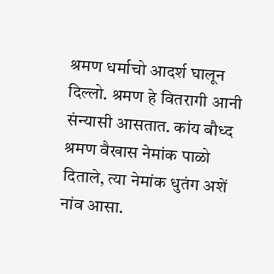श्रमण धर्माचो आदर्श घालून दिल्लो. श्रमण हे वितरागी आनी संन्यासी आसतात. कांय बौध्द श्रमण वैखास नेमांक पाळो दिताले, त्या नेमांक धुतंग अशें नांव आसा.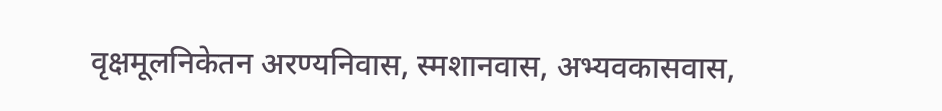वृक्षमूलनिकेतन अरण्यनिवास, स्मशानवास, अभ्यवकासवास,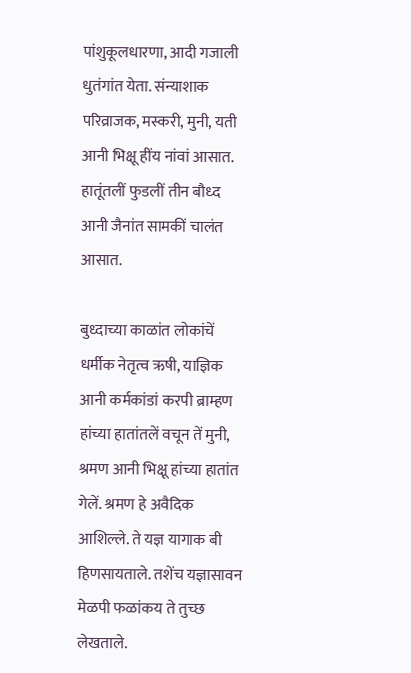पांशुकूलधारणा, आदी गजाली धुतंगांत येता. संन्याशाक परिव्राजक, मस्करी, मुनी, यती आनी भिक्षू हींय नांवां आसात. हातूंतलीं फुडलीं तीन बौध्द आनी जैनांत सामकीं चालंत आसात.

बुध्दाच्या काळांत लोकांचें धर्मीक नेतृत्व ऋषी, याज्ञिक आनी कर्मकांडां करपी ब्राम्हण हांच्या हातांतलें वचून तें मुनी, श्रमण आनी भिक्षू हांच्या हातांत गेलें. श्रमण हे अवैदिक आशिल्ले. ते यज्ञ यागाक बी हिणसायताले. तशेंच यज्ञासावन मेळपी फळांकय ते तुच्छ लेखताले.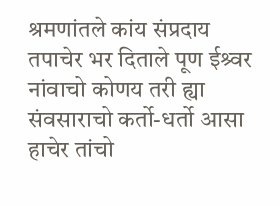श्रमणांतले कांय संप्रदाय तपाचेर भर दिताले पूण ईश्र्वर नांवाचो कोणय तरी ह्या संवसाराचो कर्तो-धर्तो आसा हाचेर तांचो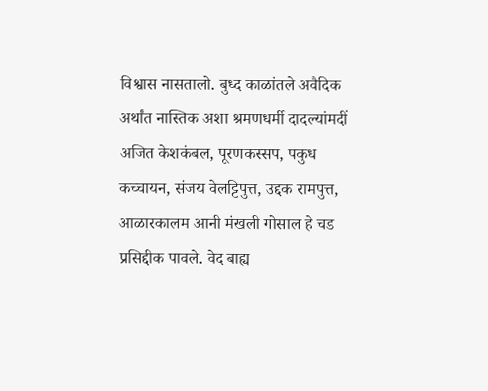विश्वास नासतालो. बुध्द काळांतले अवैदिक अर्थांत नास्तिक अशा श्रमणधर्मी दादल्यांमदीं अजित केशकंबल, पूरणकस्सप, पकुध कच्चायन, संजय वेलट्टिपुत्त, उद्दक रामपुत्त, आळारकालम आनी मंखली गोसाल हे चड प्रसिद्दीक पावले. वेद बाह्य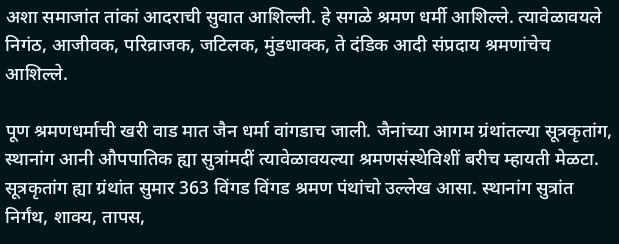अशा समाजांत तांकां आदराची सुवात आशिल्ली. हे सगळे श्रमण धर्मी आशिल्ले. त्यावेळावयले निगंठ, आजीवक, परिव्राजक, जटिलक, मुंडधाक्क, ते दंडिक आदी संप्रदाय श्रमणांचेच आशिल्ले.

पूण श्रमणधर्माची खरी वाड मात जैन धर्मा वांगडाच जाली. जैनांच्या आगम ग्रंथांतल्या सूत्रकृतांग, स्थानांग आनी औपपातिक ह्या सुत्रांमदीं त्यावेळावयल्या श्रमणसंस्थेविशीं बरीच म्हायती मेळटा. सूत्रकृतांग ह्या ग्रंथांत सुमार 363 विंगड विंगड श्रमण पंथांचो उल्लेख आसा. स्थानांग सुत्रांत निर्गंथ, शाक्य, तापस,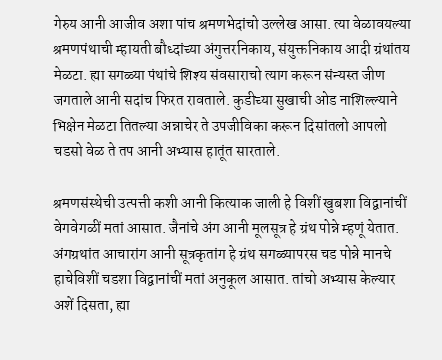गेरुय आनी आजीव अशा पांच श्रमणभेदांचो उल्लेख आसा. त्या वेळावयल्या श्रमणपंथाची म्हायती बौध्दांच्या अंगुत्तरनिकाय, संयुक्तनिकाय आदी ग्रंथांतय मेळटा. ह्या सगळ्या पंथांचे शिश्य संवसाराचो त्याग करून संन्यस्त जीण जगताले आनी सदांच फिरत रावताले. कुडीच्या सुखाची ओड नाशिल्ल्याने भिक्षेन मेळटा तितल्या अन्नाचेर ते उपजीविका करून दिसांतलो आपलो चडसो वेळ ते तप आनी अभ्यास हातूंत सारताले.

श्रमणसंस्थेची उत्पत्ती कशी आनी कित्याक जाली हे विशीं खुबशा विद्वानांचीं वेगवेगळीं मतां आसात. जैनांचे अंग आनी मूलसूत्र हे ग्रंथ पोन्ने म्हणूं येतात. अंगग्रथांत आचारांग आनी सूत्रकृतांग हे ग्रंथ सगळ्यापरस चड पोन्ने मानचे हाचेविशीं चडशा विद्वानांचीं मतां अनुकूल आसात. तांचो अभ्यास केल्यार अशें दिसता, ह्या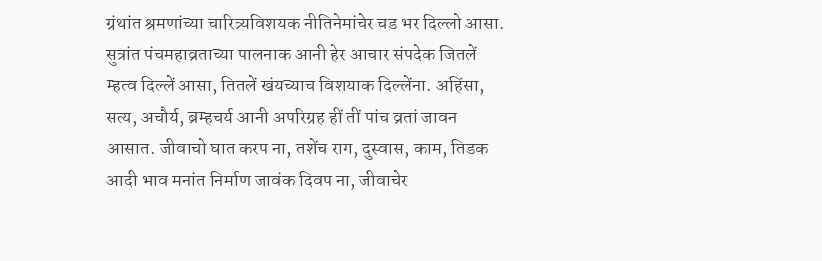ग्रंथांत श्रमणांच्या चारित्र्यविशयक नीतिनेमांचेर चड भर दिल्लो आसा. सुत्रांत पंचमहाव्रताच्या पालनाक आनी हेर आचार संपदेक जितलें म्हत्व दिल्लें आसा, तितलें खंयच्याच विशयाक दिल्लेंना. अहिंसा, सत्य, अचौर्य, ब्रम्हचर्य आनी अपरिग्रह हीं तीं पांच व्रतां जावन आसात. जीवाचो घात करप ना, तशेंच राग, दुस्वास, काम, तिडक आदी भाव मनांत निर्माण जावंक दिवप ना, जीवाचेर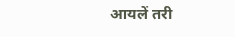आयलें तरी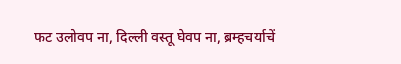फट उलोवप ना, दिल्ली वस्तू घेवप ना, ब्रम्हचर्याचें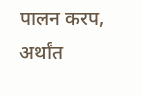पालन करप, अर्थांत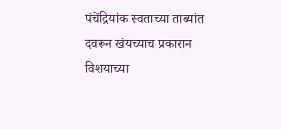पंचेंद्रियांक स्वताच्या ताब्यांत दवरून खंयच्याच प्रकारान विशयाच्या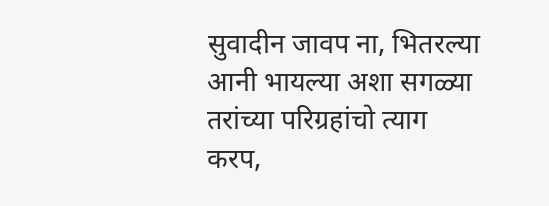सुवादीन जावप ना, भितरल्या आनी भायल्या अशा सगळ्या तरांच्या परिग्रहांचो त्याग करप,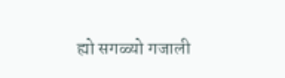ह्यो सगळ्यो गजाली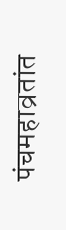पंचमहाव्रतांत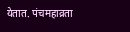येतात. पंचमहाव्रता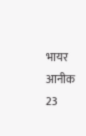भायर आनीक 23